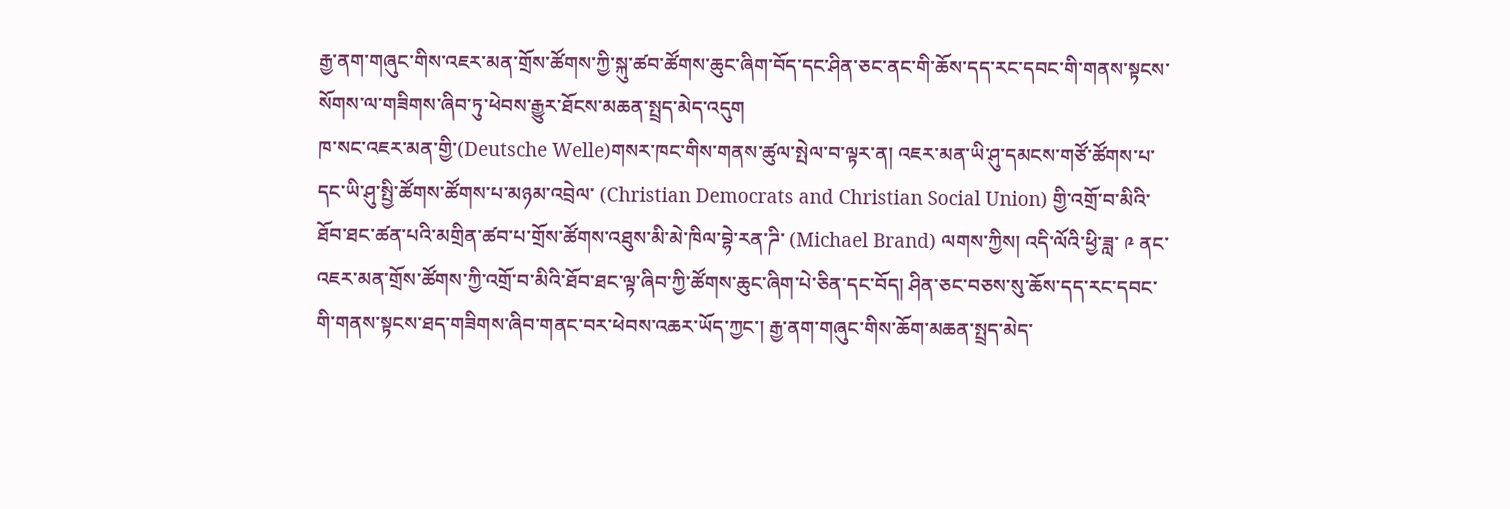རྒྱ་ནག་གཞུང་གིས་འཇར་མན་གྲོས་ཚོགས་ཀྱི་སྐུ་ཚབ་ཚོགས་ཆུང་ཞིག་བོད་དང་ཤིན་ཅང་ནང་གི་ཆོས་དད་རང་དབང་གི་གནས་སྟངས་སོགས་ལ་གཟིགས་ཞིབ་ཏུ་ཕེབས་རྒྱུར་ཐོངས་མཆན་སྤྲད་མེད་འདུག
ཁ་སང་འཇར་མན་གྱི་(Deutsche Welle)གསར་ཁང་གིས་གནས་ཚུལ་སྤེལ་བ་ལྟར་ན། འཇར་མན་ཡི་ཤུ་དམངས་གཙོ་ཚོགས་པ་དང་ཡི་ཤུ་སྤྱི་ཚོགས་ཚོགས་པ་མཉམ་འབྲེལ་ (Christian Democrats and Christian Social Union) གྱི་འགྲོ་བ་མིའི་ཐོབ་ཐང་ཚན་པའི་མགྲིན་ཚབ་པ་གྲོས་ཚོགས་འཐུས་མི་མེ་ཁིལ་བྷེ་རན་ཌི་ (Michael Brand) ལགས་ཀྱིས། འདི་ལོའི་ཕྱི་ཟླ་ ༩ ནང་འཇར་མན་གྲོས་ཚོགས་ཀྱི་འགྲོ་བ་མིའི་ཐོབ་ཐང་ལྟ་ཞིབ་ཀྱི་ཚོགས་ཆུང་ཞིག་པེ་ཅིན་དང་བོད། ཤིན་ཅང་བཅས་སུ་ཆོས་དད་རང་དབང་གི་གནས་སྟངས་ཐད་གཟིགས་ཞིབ་གནང་བར་ཕེབས་འཆར་ཡོད་ཀྱང་། རྒྱ་ནག་གཞུང་གིས་ཆོག་མཆན་སྤྲད་མེད་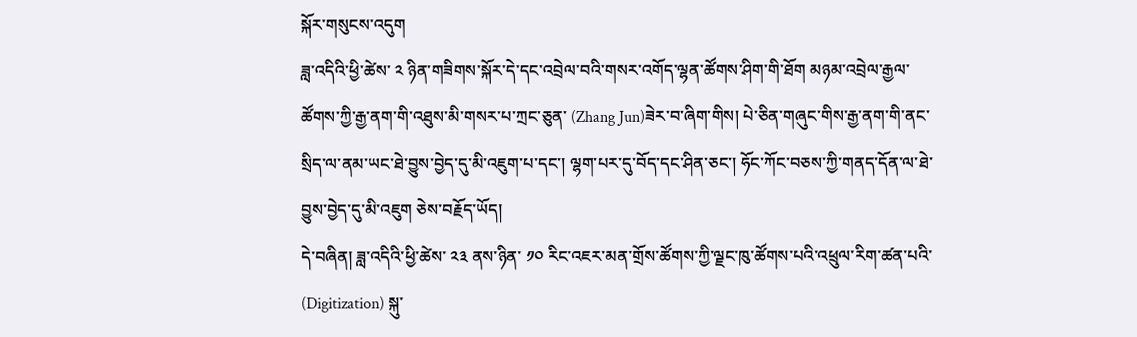སྐོར་གསུངས་འདུག
ཟླ་འདིའི་ཕྱི་ཚེས་ ༢ ཉིན་གཟིགས་སྐོར་དེ་དང་འབྲེལ་བའི་གསར་འགོད་ལྷན་ཚོགས་ཤིག་གི་ཐོག མཉམ་འབྲེལ་རྒྱལ་ཚོགས་ཀྱི་རྒྱ་ནག་གི་འཐུས་མི་གསར་པ་ཀྲང་ཅུན་ (Zhang Jun)ཟེར་བ་ཞིག་གིས། པེ་ཅིན་གཞུང་གིས་རྒྱ་ནག་གི་ནང་སྲིད་ལ་ནམ་ཡང་ཐེ་བྱུས་བྱེད་དུ་མི་འཇུག་པ་དང་། ལྷག་པར་དུ་བོད་དང་ཤིན་ཅང་། ཧོང་ཀོང་བཅས་ཀྱི་གནད་དོན་ལ་ཐེ་བྱུས་བྱེད་དུ་མི་འཇུག ཅེས་བརྗོད་ཡོད།
དེ་བཞིན། ཟླ་འདིའི་ཕྱི་ཚེས་ ༢༣ ནས་ཉིན་ ༡༠ རིང་འཇར་མན་གྲོས་ཚོགས་ཀྱི་ལྗང་ཁུ་ཚོགས་པའི་འཕྲུལ་རིག་ཚན་པའི་ (Digitization) སྐུ་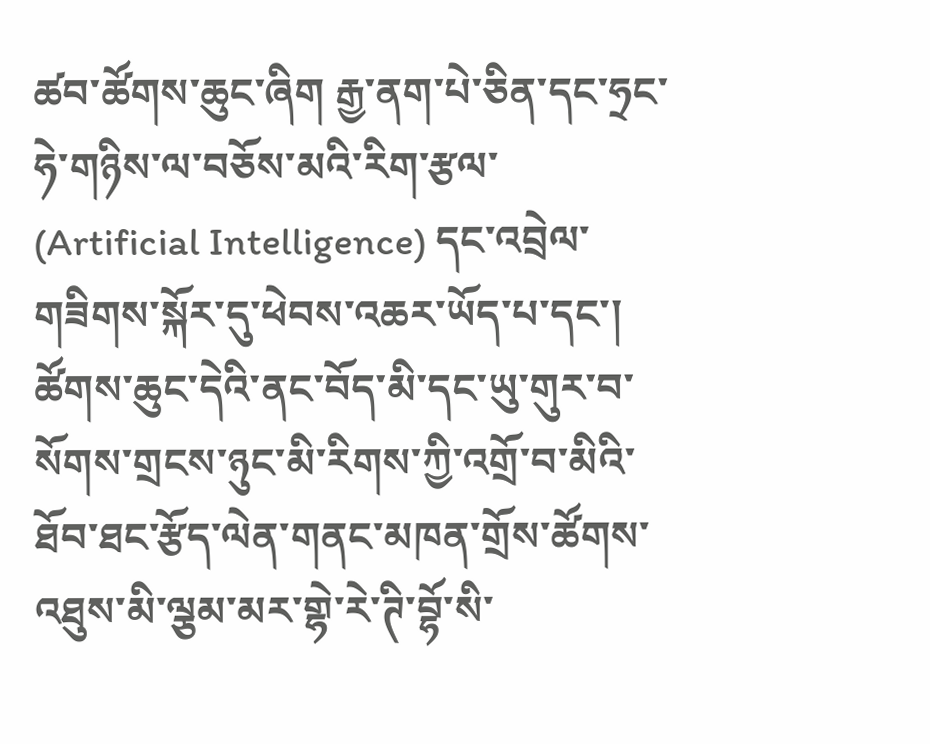ཚབ་ཚོགས་ཆུང་ཞིག རྒྱ་ནག་པེ་ཅིན་དང་ཧྲང་ཧེ་གཉིས་ལ་བཅོས་མའི་རིག་རྩལ་ (Artificial Intelligence) དང་འབྲེལ་གཟིགས་སྐོར་དུ་ཕེབས་འཆར་ཡོད་པ་དང་། ཚོགས་ཆུང་དེའི་ནང་བོད་མི་དང་ཡུ་གུར་བ་སོགས་གྲངས་ཉུང་མི་རིགས་ཀྱི་འགྲོ་བ་མིའི་ཐོབ་ཐང་རྩོད་ལེན་གནང་མཁན་གྲོས་ཚོགས་འཐུས་མི་ལྕམ་མར་གྷེ་རེ་ཊི་བྷོ་སི་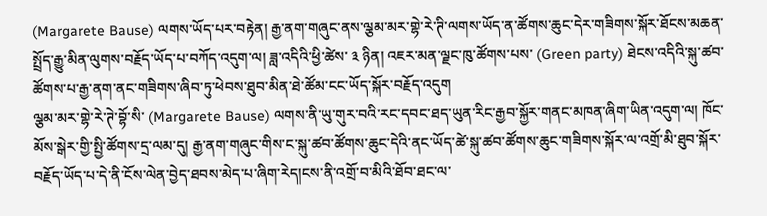(Margarete Bause) ལགས་ཡོད་པར་བརྟེན། རྒྱ་ནག་གཞུང་ནས་ལྕམ་མར་གྷེ་རེ་ཊི་ལགས་ཡོད་ན་ཚོགས་ཆུང་དེར་གཟིགས་སྐོར་ཐོངས་མཆན་སྤྲོད་རྒྱུ་མིན་ལུགས་བརྗོད་ཡོད་པ་བཀོད་འདུག་ལ། ཟླ་འདིའི་ཕྱི་ཚེས་ ༣ ཉིན། འཇར་མན་ལྗང་ཁུ་ཚོགས་པས་ (Green party) ཐེངས་འདིའི་སྐུ་ཚབ་ཚོགས་པ་རྒྱ་ནག་ནང་གཟིགས་ཞིབ་ཏུ་ཕེབས་ཐུབ་མིན་ཐེ་ཚོམ་ངང་ཡོད་སྐོར་བརྗོད་འདུག
ལྕམ་མར་གྷེ་རེ་ཊེ་བྷོ་སི་ (Margarete Bause) ལགས་ནི་ཡུ་གུར་བའི་རང་དབང་ཐད་ཡུན་རིང་རྒྱབ་སྐྱོར་གནང་མཁན་ཞིག་ཡིན་འདུག་ལ། ཁོང་མོས་སྒེར་གྱི་སྤྱི་ཚོགས་དྲ་ལམ་དུ། རྒྱ་ནག་གཞུང་གིས་ང་སྐུ་ཚབ་ཚོགས་ཆུང་དེའི་ནང་ཡོད་ཚེ་སྐུ་ཚབ་ཚོགས་ཆུང་གཟིགས་སྐོར་ལ་འགྲོ་མི་ཐུབ་སྐོར་བརྗོད་ཡོད་པ་དེ་ནི་ངོས་ལེན་བྱེད་ཐབས་མེད་པ་ཞིག་རེད།ངས་ནི་འགྲོ་བ་མིའི་ཐོབ་ཐང་ལ་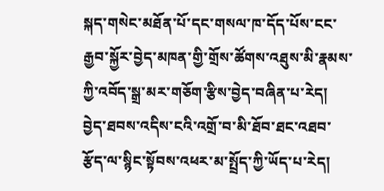སྐད་གསེང་མཐོན་པོ་དང་གསལ་ཁ་དོད་པོས་ངང་རྒྱབ་སྐྱོར་བྱེད་མཁན་གྱི་གྲོས་ཚོགས་འཐུས་མི་རྣམས་ཀྱི་འབོད་སྒྲ་མར་གཅོག་རྩིས་བྱེད་བཞིན་པ་རེད། བྱེད་ཐབས་འདིས་ངའི་འགྲོ་བ་མི་ཐོབ་ཐང་འཐབ་རྩོད་ལ་སྙིང་སྟོབས་འཕར་མ་སྤྲོད་ཀྱི་ཡོད་པ་རེད།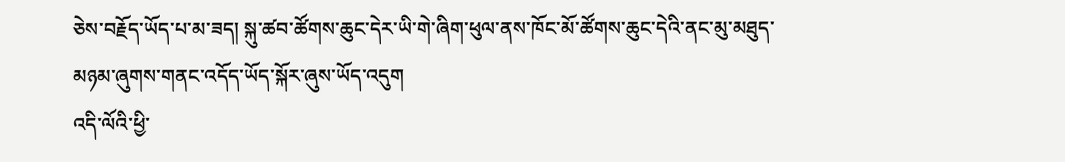ཅེས་བརྗོད་ཡོད་པ་མ་ཟད། སྐུ་ཚབ་ཚོགས་ཆུང་དེར་ཡི་གེ་ཞིག་ཕུལ་ནས་ཁོང་མོ་ཚོགས་ཆུང་དེའི་ནང་མུ་མཐུད་མཉམ་ཞུགས་གནང་འདོད་ཡོད་སྐོར་ཞུས་ཡོད་འདུག
འདི་ལོའི་ཕྱི་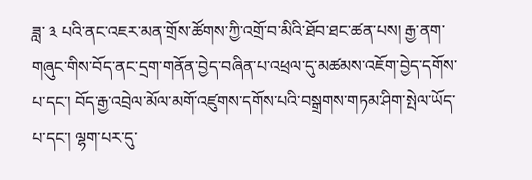ཟླ་ ༣ པའི་ནང་འཇར་མན་གྲོས་ཚོགས་ཀྱི་འགྲོ་བ་མིའི་ཐོབ་ཐང་ཚན་པས། རྒྱ་ནག་གཞུང་གིས་བོད་ནང་དྲག་གནོན་བྱེད་བཞིན་པ་འཕྲལ་དུ་མཚམས་འཇོག་བྱེད་དགོས་པ་དང་། བོད་རྒྱ་འབྲེལ་མོལ་མགོ་འཛུགས་དགོས་པའི་བསྒྲགས་གཏམ་ཤིག་སྤེལ་ཡོད་པ་དང་། ལྷག་པར་དུ་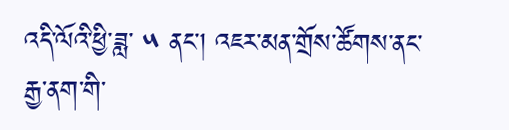འདི་ལོའི་ཕྱི་ཟླ་ ༥ ནང་། འཇར་མན་གྲོས་ཚོགས་ནང་རྒྱ་ནག་གི་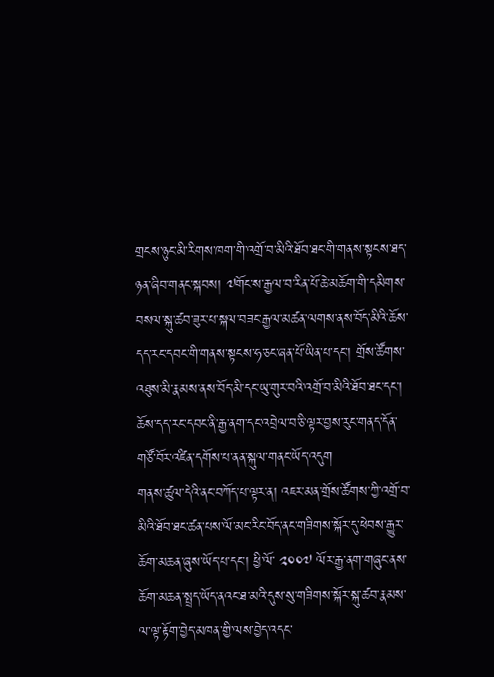གྲངས་ཉུང་མི་རིགས་ཁག་གི་འགྲོ་བ་མིའི་ཐོབ་ཐང་གི་གནས་སྟངས་ཐད་ཉན་ཞིབ་གནང་སྐབས། ༧གོང་ས་རྒྱལ་བ་རིན་པོ་ཆེ་མཆོག་གི་དམིགས་བསལ་སྐུ་ཚབ་ཟུར་པ་སྐལ་བཟང་རྒྱལ་མཚན་ལགས་ནས་བོད་མིའི་ཆོས་དད་རང་དབང་གི་གནས་སྟངས་ཧ་ཅང་ཞན་པོ་ཡིན་པ་དང་། གྲོས་ཚོགས་འཐུས་མི་རྣམས་ནས་བོད་མི་དང་ཡུ་གུར་བའི་འགྲོ་བ་མིའི་ཐོབ་ཐང་དང་། ཆོས་དད་རང་དབང་ནི་རྒྱ་ནག་དང་འབྲེལ་བ་ཅི་ལྟར་བྱས་རུང་གནད་དོན་གཙོ་བོར་འཛིན་དགོས་པ་ནན་སྐུལ་གནང་ཡོད་འདུག
གནས་ཚུལ་དེའི་ནང་བཀོད་པ་ལྟར་ན། འཇར་མན་གྲོས་ཚོགས་ཀྱི་འགྲོ་བ་མིའི་ཐོབ་ཐང་ཚན་པས་ལོ་མང་རིང་བོད་ནང་གཟིགས་སྐོར་དུ་ཕེབས་རྒྱུར་ཆོག་མཆན་ཞུས་ཡོད་པ་དང་། ཕྱི་ལོ་ ༢༠༠༧ ལོར་རྒྱ་ནག་གཞུང་ནས་ཆོག་མཆན་སྤྲད་ཡོད་ནའང་ཐ་མའི་དུས་སུ་གཟིགས་སྐོར་སྐུ་ཚབ་རྣམས་ལ་ལྟ་རྟོག་བྱེད་མཁན་གྱི་ལས་བྱེད་འདང་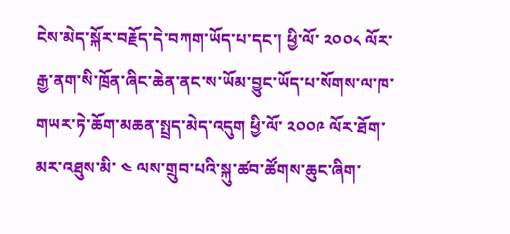ངེས་མེད་སྐོར་བརྗོད་དེ་བཀག་ཡོད་པ་དང་། ཕྱི་ལོ་ ༢༠༠༨ ལོར་རྒྱ་ནག་སི་ཁྲོན་ཞིང་ཆེན་ནང་ས་ཡོམ་བྱུང་ཡོད་པ་སོགས་ལ་ཁ་གཡར་ཏེ་ཆོག་མཆན་སྤྲད་མེད་འདུག ཕྱི་ལོ་ ༢༠༠༩ ལོར་ཐོག་མར་འཐུས་མི་ ༤ ལས་གྲུབ་པའི་སྐུ་ཚབ་ཚོགས་ཆུང་ཞིག་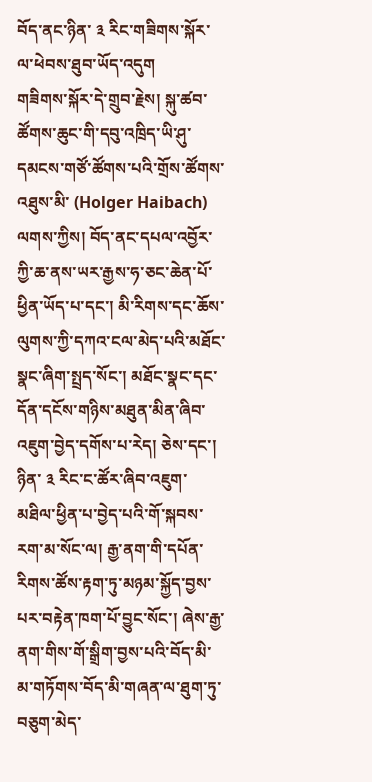བོད་ནང་ཉིན་ ༣ རིང་གཟིགས་སྐོར་ལ་ཕེབས་ཐུབ་ཡོད་འདུག
གཟིགས་སྐོར་དེ་གྲུབ་རྗེས། སྐུ་ཚབ་ཚོགས་ཆུང་གི་དབུ་འཁྲིད་ཡི་ཤུ་དམངས་གཙོ་ཚོགས་པའི་གྲོས་ཚོགས་འཐུས་མི་ (Holger Haibach) ལགས་ཀྱིས། བོད་ནང་དཔལ་འབྱོར་ཀྱི་ཆ་ནས་ཡར་རྒྱས་ཧ་ཅང་ཆེན་པོ་ཕྱིན་ཡོད་པ་དང་། མི་རིགས་དང་ཆོས་ལུགས་ཀྱི་དཀའ་ངལ་མེད་པའི་མཐོང་སྣང་ཞིག་སྤྲད་སོང་། མཐོང་སྣང་དང་དོན་དངོས་གཉིས་མཐུན་མིན་ཞིབ་འཇུག་བྱེད་དགོས་པ་རེད། ཅེས་དང་། ཉིན་ ༣ རིང་ང་ཚོར་ཞིབ་འཇུག་མཐིལ་ཕྱིན་པ་བྱེད་པའི་གོ་སྐབས་རག་མ་སོང་ལ། རྒྱ་ནག་གི་དཔོན་རིགས་ཚོས་རྟག་ཏུ་མཉམ་སྐྱོད་བྱས་པར་བརྟེན་ཁག་པོ་བྱུང་སོང་། ཞེས་རྒྱ་ནག་གིས་གོ་སྒྲིག་བྱས་པའི་བོད་མི་མ་གཏོགས་བོད་མི་གཞན་ལ་ཐུག་ཏུ་བཅུག་མེད་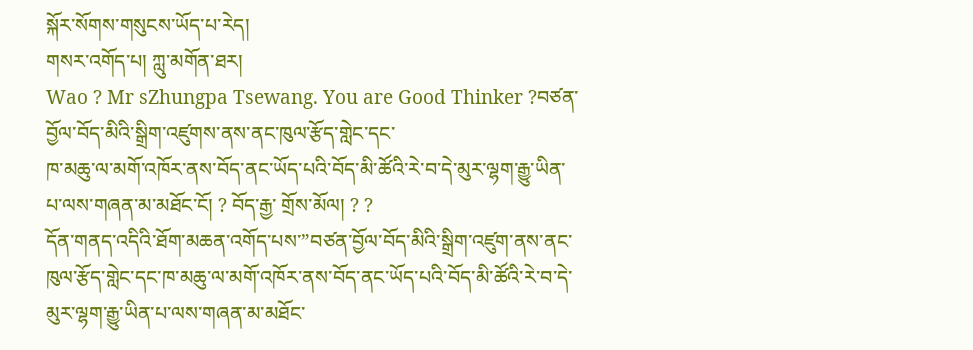སྐོར་སོགས་གསུངས་ཡོད་པ་རེད།
གསར་འགོད་པ། ཀླུ་མགོན་ཐར།
Wao ? Mr sZhungpa Tsewang. You are Good Thinker ?བཙན་བྱོལ་བོད་མིའི་སྒྲིག་འཛུགས་ནས་ནང་ཁུལ་རྩོད་གླེང་དང་
ཁ་མཆུ་ལ་མགོ་འཁོར་ནས་བོད་ནང་ཡོད་པའི་བོད་མི་ཚོའི་རེ་བ་དེ་མུར་ལྷག་རྒྱུ་ཡིན་པ་ལས་གཞན་མ་མཐོང་ངོ། ? བོད་རྒྱ་ གྲོས་མོལ། ? ?
དོན་གནད་འདིའི་ཐོག་མཆན་འགོད་པས་”བཙན་བྱོལ་བོད་མིའི་སྒྲིག་འཛུག་ནས་ནང་ཁུལ་རྩོད་གླེང་དང་ཁ་མཆུ་ལ་མགོ་འཁོར་ནས་བོད་ནང་ཡོད་པའི་བོད་མི་ཚོའི་རེ་བ་དེ་མུར་ལྷག་རྒྱུ་ཡིན་པ་ལས་གཞན་མ་མཐོང་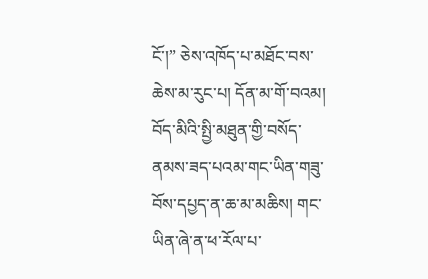ངོ་།” ཅེས་འཁོད་པ་མཐོང་བས་ཆེས་མ་རུང་པ། དོན་མ་གོ་བའམ། བོད་མིའི་སྤྱི་མཐུན་གྱི་བསོད་ནམས་ཟད་པའམ་གང་ཡིན་གཟུ་བོས་དཔྱད་ན་ཆ་མ་མཆིས། གང་ཡིན་ཞེ་ན་ཕ་རོལ་པ་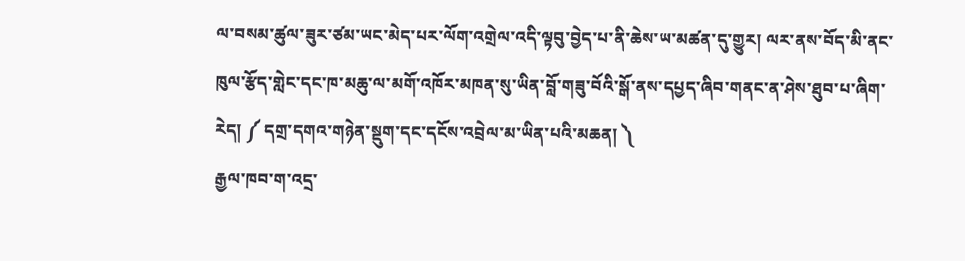ལ་བསམ་ཚུལ་ཟུར་ཙམ་ཡང་མེད་པར་ལོག་འགྲེལ་འདི་ལྟབུ་བྱེད་པ་ནི་ཆེས་ཡ་མཚན་དུ་གྱུར། ལར་ནས་བོད་མི་ནང་ཁུལ་རྩོད་གླེང་དང་ཁ་མཆུ་ལ་མགོ་འཁོར་མཁན་སུ་ཡིན་བློ་གཟུ་བོའི་སྒོ་ནས་དཔྱད་ཞིབ་གནང་ན་ཤེས་ཐུབ་པ་ཞིག་རེད། ༼ དགྲ་དགའ་གཉེན་སྡུག་དང་དངོས་འབྲེལ་མ་ཡིན་པའི་མཆན། ༽
རྒྱལ་ཁབ་ག་འདྲ་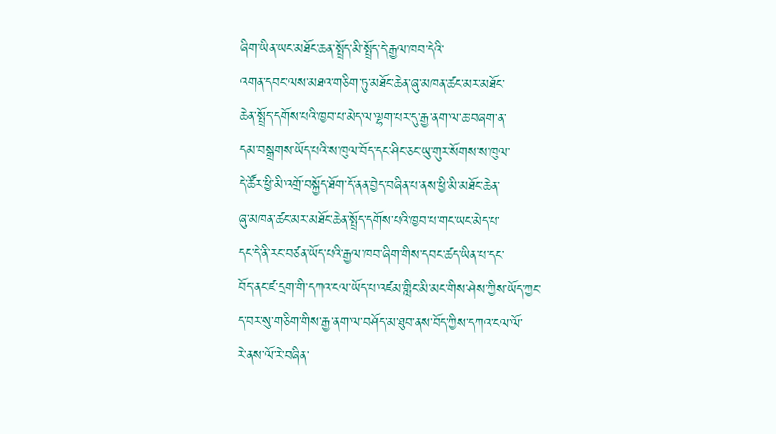ཞིག་ཡིན་ཡང་མཐོང་ཆན་སྤྲོད་མི་སྤྲོད་དེ་རྒྱལ་ཁབ་དེའི་
འགན་དབང་ལས་མཐའ་གཅིག་ཏུ་མཐོང་ཆེན་ཞུ་མཁན་ཚང་མར་མཐོང་
ཆེན་སྤྲོད་དགོས་པའི་ཁྱབ་པ་མེད་ལ་ལྷག་པར་དུ་རྒྱ་ནག་ལ་ཆ་བཞག་ན་
དམ་བསྒྲགས་ཡོད་པའི་ས་ཁུལ་བོད་དང་ཤིང་ཅང་ཡུ་གུར་སོགས་ས་ཁུལ་
དེ་ཚོར་ཕྱི་མི་འགྲོ་བསྐྱོད་ཐོག་དོ་ནན་བྱེད་བཞིན་པ་ནས་ཕྱི་མི་མཐོང་ཆེན་
ཞུ་མཁན་ཚང་མར་མཐོང་ཆེན་སྤྲོད་དགོས་པའི་ཁྱབ་པ་གང་ཡང་མེད་པ་
དང་དེ་ནི་རང་བཙན་ཡོད་པའི་རྒྱལ་ཁབ་ཞིག་གིས་དབང་ཚད་ཡིན་པ་དང་
བོད་ནང་ཛ་དྲག་གི་དཀའ་ངལ་ཡོད་པ་འཛམ་གླིང་མི་མང་གིས་ཤེས་ཀྱིས་ཡོད་ཀྱང་
ད་བར་སུ་གཅིག་གིས་རྒྱ་ནག་ལ་བཤོད་མ་ཐུབ་ནས་བོད་ཀྱིས་དཀའ་ངལ་ལོ་
རེ་ནས་ལོ་རེ་བཞིན་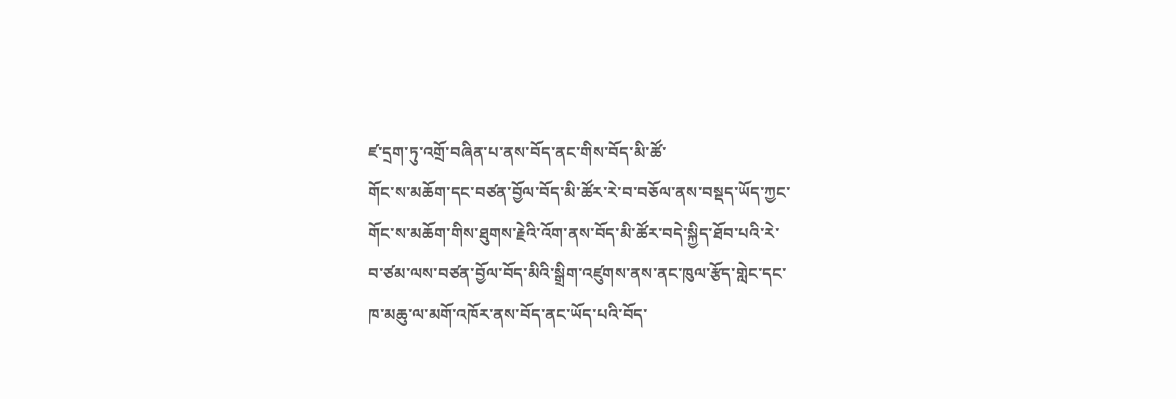ཛ་དྲག་ཏུ་འགྲོ་བཞིན་པ་ནས་བོད་ནང་གིས་བོད་མི་ཚོ་
གོང་ས་མཆོག་དང་བཙན་བྱོལ་བོད་མི་ཚོར་རེ་བ་བཅོལ་ནས་བསྡད་ཡོད་ཀྱང་
གོང་ས་མཆོག་གིས་ཐུགས་རྗེའི་འོག་ནས་བོད་མི་ཚོར་བདེ་སྐྱིད་ཐོབ་པའི་རེ་
བ་ཙམ་ལས་བཙན་བྱོལ་བོད་མིའི་སྒྲིག་འཛུགས་ནས་ནང་ཁུལ་རྩོད་གླེང་དང་
ཁ་མཆུ་ལ་མགོ་འཁོར་ནས་བོད་ནང་ཡོད་པའི་བོད་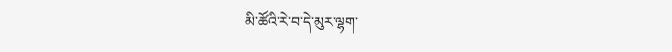མི་ཚོའི་རེ་བ་དེ་མུར་ལྷག་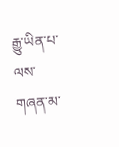རྒྱུ་ཡིན་པ་ལས་གཞན་མ་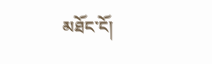མཐོང་ངོ།